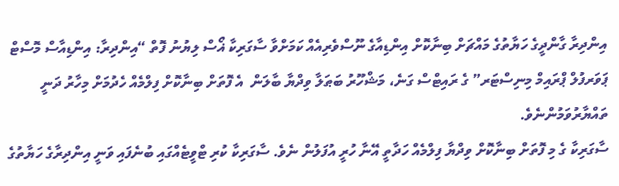އިންދިރާ ގާންދީގެ ހަޔާތުގެ މައްޗަށް ބިނާކޮށް އިންޑިއާގެ ނޫސްވެރިއެއް ކަމަށްވާ ސާގަރިކާ ޣޯސް ލިޔުނު ފޮތް “އިންދިރާ: އިންޑިއާސް މޮސްޓް ޕަވަރފުލް ޕްރައިމް މިނިސްޓަރ” ގެ ރައިޓްސް ގަނެ، މަޝްހޫރު ބަޠަލާ ވިދްޔާ ބާލަން  އެ ފޮތަށް ބިނާކޮށް ފިލްމެއް ހެދުމަށް މިހާރު ދަނީ ތައްޔާރުވަމުންނެވެ.
ސާގަރިކާ ގެ މި ފޮތަށް ބިނާކޮށް ވިދްޔާ ފިލްމެއް ހަދާތީ އޭނާ ހުރީ އުފަލުން ނެވެ. ސާގަރިކާ ކުރި ޓްވީޓެއްގައި ބުނެފައި ވަނީ އިންދިރާގެ ހަޔާތުގެ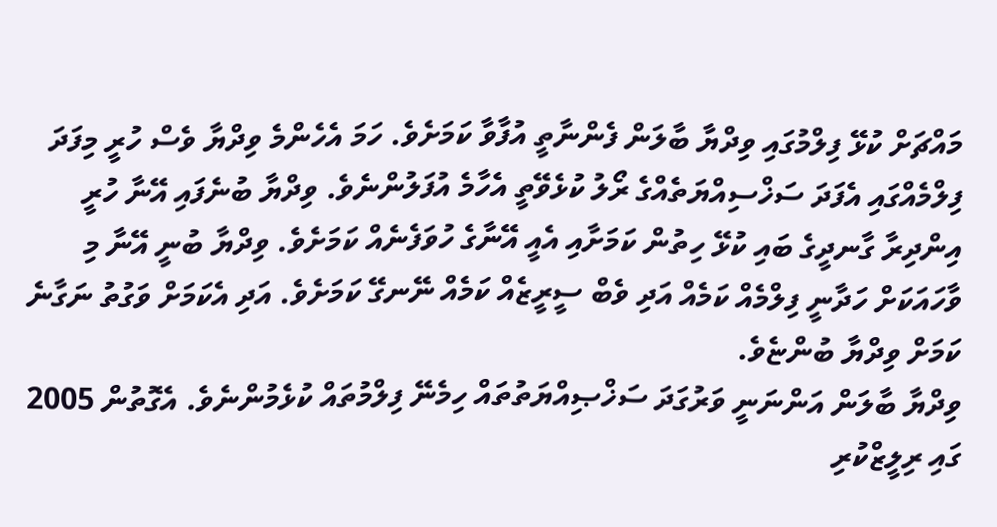މައްޗަށް ކުޅޭ ފިލްމުގައި ވިދްޔާ ބާލަން ފެންނާތީ އުފާވާ ކަމަށެވެ. ހަމަ އެހެންމެ ވިދްޔާ ވެސް ހުރީ މިފަދަ ފިލްމެއްގައި އެފަދަ ސަޚްސިއްޔަތެއްގެ ރޯލު ކުޅެވޭތީ އެހާމެ އުފަލުންނެވެ. ވިދްޔާ ބުނެފައި އޭނާ ހުރީ އިންދިރާ ގާނދީގެ ބައި ކުޅޭ ހިތުން ކަމަށާއި އެއީ އޭނާގެ ހުވަފެނެއް ކަމަށެވެ. ވިދްޔާ ބުނީ އޭނާ މި ވާހައަކަށް ހަދާނީ ފިލްމެއް ކަމެއް އަދި ވެބް ސީރީޒެއް ކަމެއް ނޭނގޭ ކަމަށެވެ. އަދި އެކަމަށް ވަގުތު ނަގާނެ ކަމަށް ވިދްޔާ ބުންޏެވެ.
ވިދްޔާ ބާލަން އަންނަނީ ވަރުގަދަ ސަޚްޞިއްޔަތުތައް ހިމެނޭ ފިލްމުތައް ކުޅެމުންނެވެ. އެގޮތުން 2005 ގައި ރިލީޒްކުރި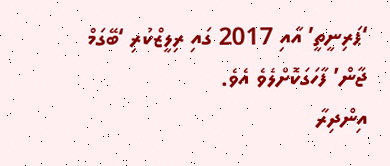‘ޕަރިނީތީ’ އާއި 2017 ގައި ރިލީޒްކުރި ‘ބޭގަމް ޖާން’ ފާހަގަކޮށްލެވެ އެވެ.
އިންދިރާ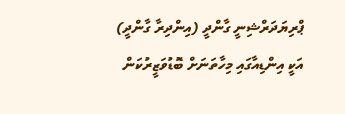ޕްރިޔަދަރްޝިނީ ގާންދީ (އިންދިރާ ގާންދީ) އަކީ އިންޑިއާގައި މިހާތަނަށް ބޮޑުވަޒީރުކަން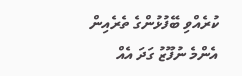ކުރެއްވި ބޭފުޅުންގެ ތެރެއިން އެންމެ ނުފޫޒު ގަދަ އެއް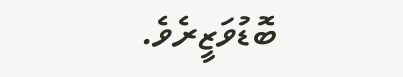ބޮޑުވަޒީރެވެ.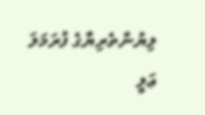ލިޔުންތެރިޔާގެ ފުރަމަލަ
ޢަލީ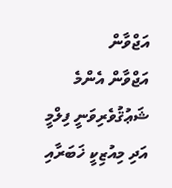އަޖްވާން
އަޖްވާން އެންމެ ޝަޢުޤުވެރިވަނީ ފިލްމީ އަދި މިއުޒިކީ ޚަބަރާއި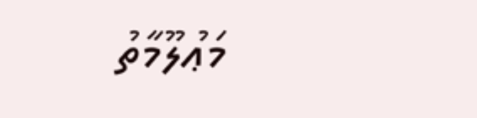މަޢުލޫމާތު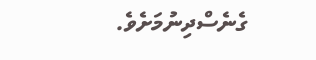ގެނެސްދިނުމަށެވެ.